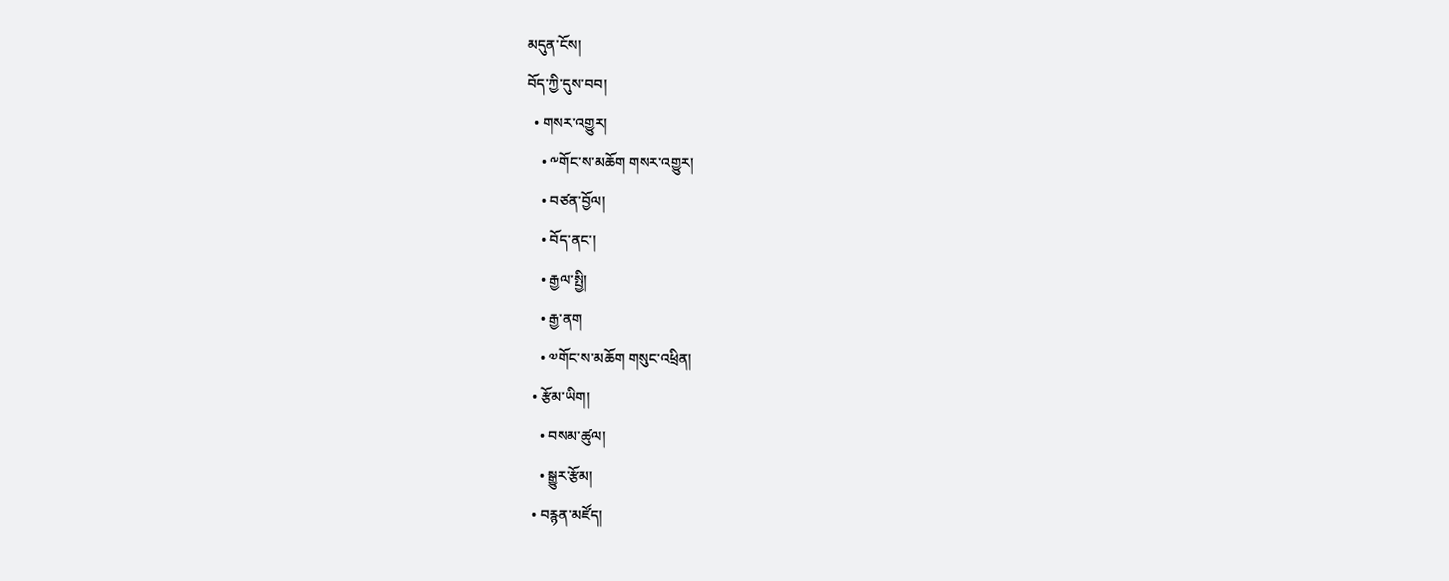མདུན་ངོས།
བོད་ཀྱི་དུས་བབ།
  • གསར་འགྱུར།
    • ༸གོང་ས་མཆོག གསར་འགྱུར།
    • བཙན་བྱོལ།
    • བོད་ནང་།
    • རྒྱལ་སྤྱི།
    • རྒྱ་ནག
    • ༧གོང་ས་མཆོག གསུང་འཕྲིན།
  • རྩོམ་ཡིག།
    • བསམ་ཚུལ།
    • སྒྱུར་རྩོམ།
  • བརྙན་མཛོད།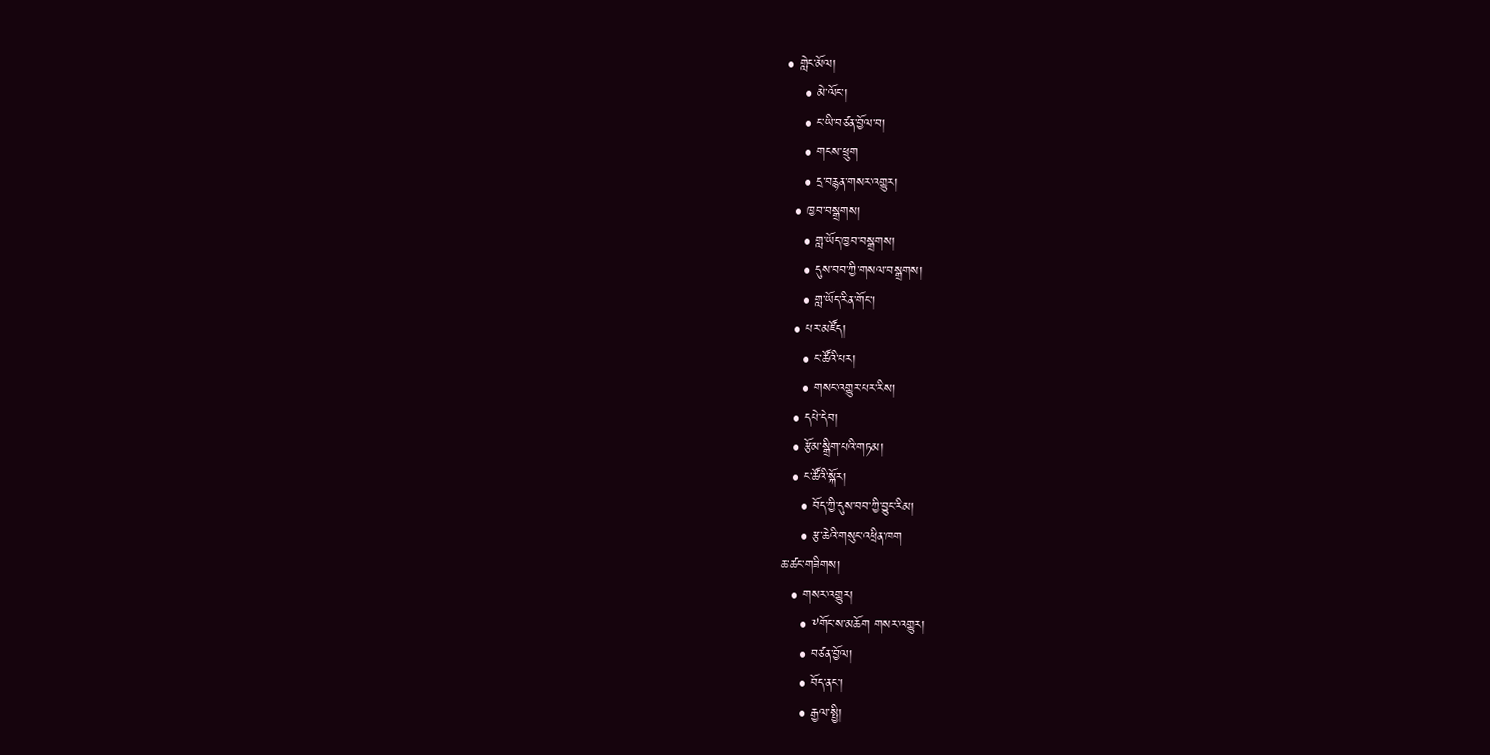• གླེང་མོལ།
    • མེ་ལོང་།
    • ང་ཡི་བཙན་བྱོལ་བ།
    • གངས་ཕྲུག
    • དྲ་བརྙན་གསར་འགྱུར།
  • ཁྱབ་བསྒྲགས།
    • གླ་ཡོད་ཁྱབ་བསྒྲགས།
    • དུས་བབ་ཀྱི་གསལ་བསྒྲགས།
    • གླ་ཡོད་རིན་གོང་།
  • པར་མཛོད།
    • ང་ཚོའི་པར།
    • གསང་འགྱུར་པར་རིས།
  • དཔེ་དེབ།
  • རྩོམ་སྒྲིག་པའི་གཏམ།
  • ང་ཚོའི་སྐོར།
    • བོད་ཀྱི་དུས་བབ་ཀྱི་བྱུང་རིམ།
    • རྩ་ཆེའི་གསུང་འཕྲིན་ཁག
ཆ་ཚང་གཟིགས།
  • གསར་འགྱུར།
    • ༸གོང་ས་མཆོག གསར་འགྱུར།
    • བཙན་བྱོལ།
    • བོད་ནང་།
    • རྒྱལ་སྤྱི།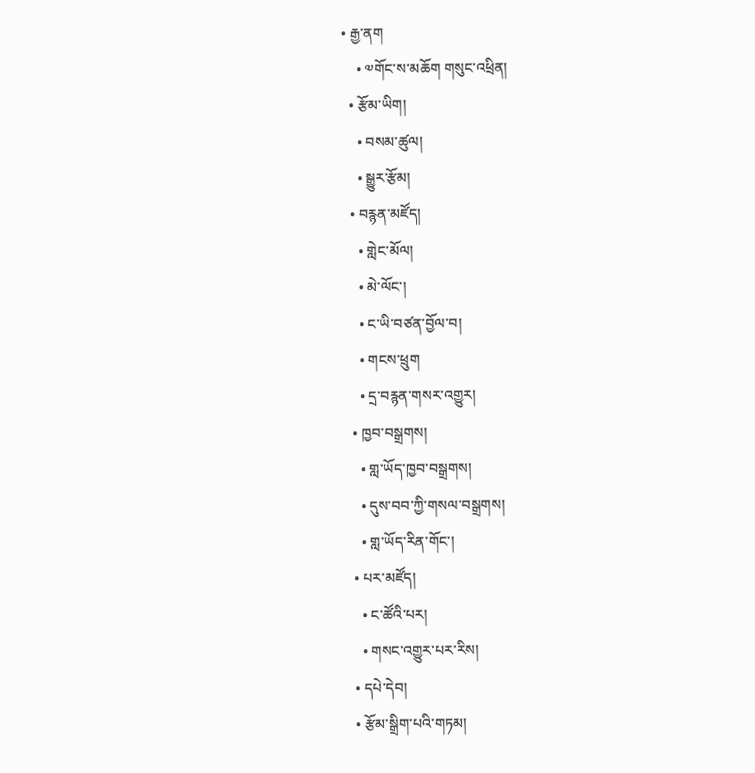• རྒྱ་ནག
    • ༧གོང་ས་མཆོག གསུང་འཕྲིན།
  • རྩོམ་ཡིག།
    • བསམ་ཚུལ།
    • སྒྱུར་རྩོམ།
  • བརྙན་མཛོད།
    • གླེང་མོལ།
    • མེ་ལོང་།
    • ང་ཡི་བཙན་བྱོལ་བ།
    • གངས་ཕྲུག
    • དྲ་བརྙན་གསར་འགྱུར།
  • ཁྱབ་བསྒྲགས།
    • གླ་ཡོད་ཁྱབ་བསྒྲགས།
    • དུས་བབ་ཀྱི་གསལ་བསྒྲགས།
    • གླ་ཡོད་རིན་གོང་།
  • པར་མཛོད།
    • ང་ཚོའི་པར།
    • གསང་འགྱུར་པར་རིས།
  • དཔེ་དེབ།
  • རྩོམ་སྒྲིག་པའི་གཏམ།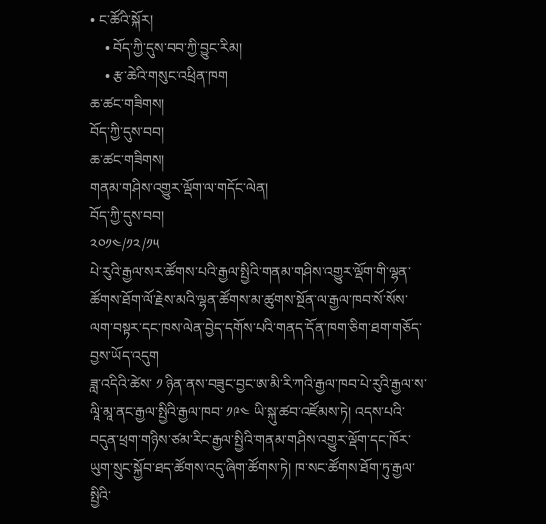• ང་ཚོའི་སྐོར།
    • བོད་ཀྱི་དུས་བབ་ཀྱི་བྱུང་རིམ།
    • རྩ་ཆེའི་གསུང་འཕྲིན་ཁག
ཆ་ཚང་གཟིགས།
བོད་ཀྱི་དུས་བབ།
ཆ་ཚང་གཟིགས།
གནམ་གཤིས་འགྱུར་ལྡོག་ལ་གདོང་ལེན།
བོད་ཀྱི་དུས་བབ།
༢༠༡༤/༡༢/༡༥
པེ་རུའི་རྒྱལ་སར་ཚོགས་པའི་རྒྱལ་སྤྱིའི་གནམ་གཤིས་འགྱུར་ལྡོག་གི་ལྷན་ཚོགས་ཐོག་ལོ་རྗེས་མའི་ལྷན་ཚོགས་མ་ཚུགས་སྔོན་ལ་རྒྱལ་ཁབ་སོ་སོས་ལག་བསྟར་དང་ཁས་ལེན་བྱེད་དགོས་པའི་གནད་དོན་ཁག་ཅིག་ཐག་གཅོད་བྱས་ཡོད་འདུག
ཟླ་འདིའི་ཚེས་ ༡ ཉིན་ནས་བཟུང་བྱང་ཨ་མི་རི་ཀའི་རྒྱལ་ཁབ་པེ་རུའི་རྒྱལ་ས་ལཱི་མཱ་ནང་རྒྱལ་སྤྱིའི་རྒྱལ་ཁབ་ ༡༩༤ ཡི་སྐུ་ཚབ་འཛོམས་ཏེ། འདས་པའི་བདུན་ཕྲག་གཉིས་ཙམ་རིང་རྒྱལ་སྤྱིའི་གནམ་གཤིས་འགྱུར་ལྡོག་དང་ཁོར་ཡུག་སྲུང་སྐྱོབ་ཐད་ཚོགས་འདུ་ཞིག་ཚོགས་ཏེ། ཁ་སང་ཚོགས་ཐོག་ཏུ་རྒྱལ་སྤྱིའི་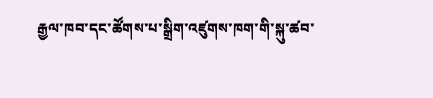རྒྱལ་ཁབ་དང་ཚོགས་པ་སྒྲིག་འཛུགས་ཁག་གི་སྐུ་ཚབ་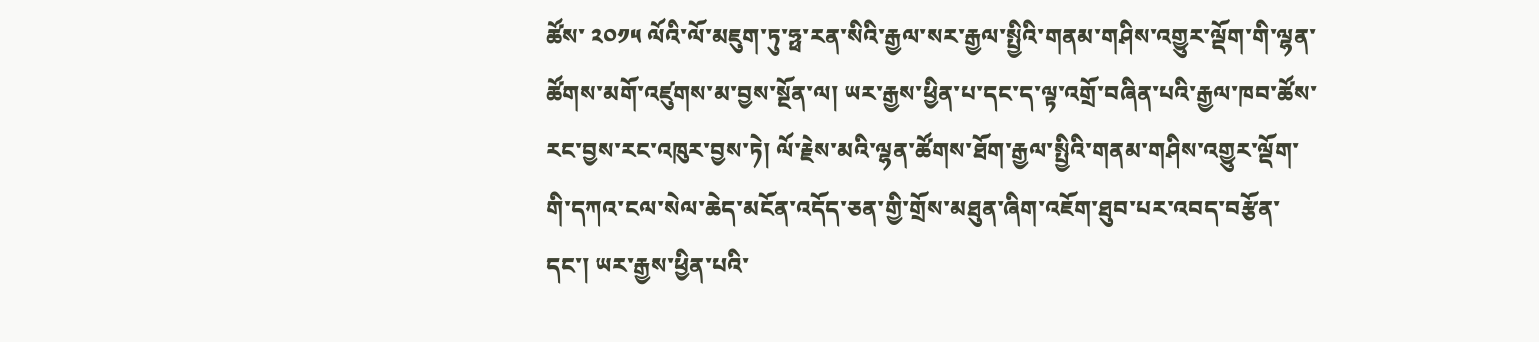ཚོས་ ༢༠༡༥ ལོའི་ལོ་མཇུག་ཏུ་ཧྥ་རན་སིའི་རྒྱལ་སར་རྒྱལ་སྤྱིའི་གནམ་གཤིས་འགྱུར་ལྡོག་གི་ལྷན་ཚོགས་མགོ་འཛུགས་མ་བྱས་སྔོན་ལ། ཡར་རྒྱས་ཕྱིན་པ་དང་ད་ལྟ་འགྲོ་བཞིན་པའི་རྒྱལ་ཁབ་ཚོས་རང་བྱས་རང་འཁུར་བྱས་ཏེ། ལོ་རྗེས་མའི་ལྷན་ཚོགས་ཐོག་རྒྱལ་སྤྱིའི་གནམ་གཤིས་འགྱུར་ལྡོག་གི་དཀའ་ངལ་སེལ་ཆེད་མངོན་འདོད་ཅན་གྱི་གྲོས་མཐུན་ཞིག་འཇོག་ཐུབ་པར་འབད་བརྩོན་དང་། ཡར་རྒྱས་ཕྱིན་པའི་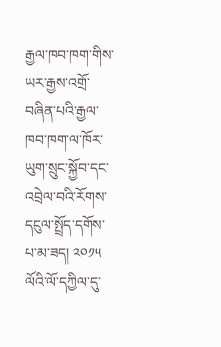རྒྱལ་ཁབ་ཁག་གིས་ཡར་རྒྱས་འགྲོ་བཞིན་པའི་རྒྱལ་ཁབ་ཁག་ལ་ཁོར་ཡུག་སྲུང་སྐྱོབ་དང་འབྲེལ་བའི་རོགས་དངུལ་སྤྲོད་དགོས་པ་མ་ཟད། ༢༠༡༥ ལོའི་ལོ་དཀྱིལ་དུ་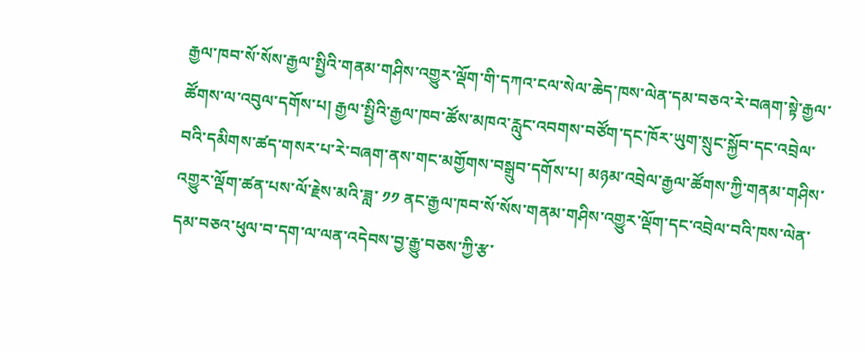རྒྱལ་ཁབ་སོ་སོས་རྒྱལ་སྤྱིའི་གནམ་གཤིས་འགྱུར་ལྡོག་གི་དཀའ་ངལ་སེལ་ཆེད་ཁས་ལེན་དམ་བཅའ་རེ་བཞག་སྟེ་རྒྱལ་ཚོགས་ལ་འབུལ་དགོས་པ། རྒྱལ་སྤྱིའི་རྒྱལ་ཁབ་ཚོས་མཁའ་རླུང་འབགས་བཙོག་དང་ཁོར་ཡུག་སྲུང་སྐྱོབ་དང་འབྲེལ་བའི་དམིགས་ཚད་གསར་པ་རེ་བཞག་ནས་གང་མགྱོགས་བསྒྲུབ་དགོས་པ། མཉམ་འབྲེལ་རྒྱལ་ཚོགས་ཀྱི་གནམ་གཤིས་འགྱུར་ལྡོག་ཚན་པས་ལོ་རྗེས་མའི་ཟླ་ ༡༡ ནང་རྒྱལ་ཁབ་སོ་སོས་གནམ་གཤིས་འགྱུར་ལྡོག་དང་འབྲེལ་བའི་ཁས་ལེན་དམ་བཅའ་ཕུལ་བ་དག་ལ་ལན་འདེབས་བྱ་རྒྱུ་བཅས་ཀྱི་རྩ་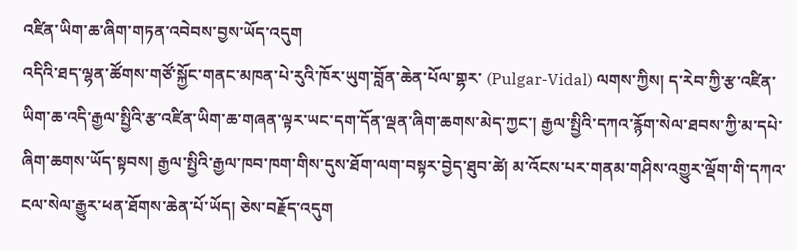འཛིན་ཡིག་ཆ་ཞིག་གཏན་འབེབས་བྱས་ཡོད་འདུག
འདིའི་ཐད་ལྷན་ཚོགས་གཙོ་སྐྱོང་གནང་མཁན་པེ་རུའི་ཁོར་ཡུག་བློན་ཆེན་པོལ་གྷར་ (Pulgar-Vidal) ལགས་ཀྱིས། ད་རེབ་ཀྱི་རྩ་འཛིན་ཡིག་ཆ་འདི་རྒྱལ་སྤྱིའི་རྩ་འཛིན་ཡིག་ཆ་གཞན་ལྟར་ཡང་དག་དོན་ལྡན་ཞིག་ཆགས་མེད་ཀྱང་། རྒྱལ་སྤྱིའི་དཀའ་རྙོག་སེལ་ཐབས་ཀྱི་མ་དཔེ་ཞིག་ཆགས་ཡོད་སྟབས། རྒྱལ་སྤྱིའི་རྒྱལ་ཁབ་ཁག་གིས་དུས་ཐོག་ལག་བསྟར་བྱེད་ཐུབ་ཚེ། མ་འོངས་པར་གནམ་གཤིས་འགྱུར་ལྡོག་གི་དཀའ་ངལ་སེལ་རྒྱུར་ཕན་ཐོགས་ཆེན་པོ་ཡོད། ཅེས་བརྗོད་འདུག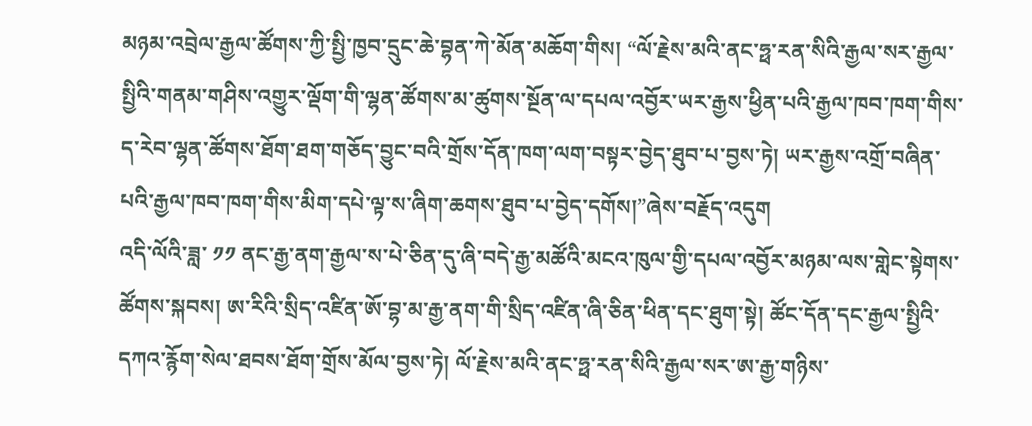མཉམ་འབྲེལ་རྒྱལ་ཚོགས་ཀྱི་སྤྱི་ཁྱབ་དྲུང་ཆེ་བྷན་ཀེ་མོན་མཆོག་གིས། “ལོ་རྗེས་མའི་ནང་ཧྥ་རན་སིའི་རྒྱལ་སར་རྒྱལ་སྤྱིའི་གནམ་གཤིས་འགྱུར་ལྡོག་གི་ལྷན་ཚོགས་མ་ཚུགས་སྔོན་ལ་དཔལ་འབྱོར་ཡར་རྒྱས་ཕྱིན་པའི་རྒྱལ་ཁབ་ཁག་གིས་ད་རེབ་ལྷན་ཚོགས་ཐོག་ཐག་གཅོད་བྱུང་བའི་གྲོས་དོན་ཁག་ལག་བསྟར་བྱེད་ཐུབ་པ་བྱས་ཏེ། ཡར་རྒྱས་འགྲོ་བཞིན་པའི་རྒྱལ་ཁབ་ཁག་གིས་མིག་དཔེ་ལྟ་ས་ཞིག་ཆགས་ཐུབ་པ་བྱེད་དགོས།”ཞེས་བརྗོད་འདུག
འདི་ལོའི་ཟླ་ ༡༡ ནང་རྒྱ་ནག་རྒྱལ་ས་པེ་ཅིན་དུ་ཞི་བདེ་རྒྱ་མཚོའི་མངའ་ཁུལ་གྱི་དཔལ་འབྱོར་མཉམ་ལས་གླེང་སྟེགས་ཚོགས་སྐབས། ཨ་རིའི་སྲིད་འཛིན་ཨོ་བྷ་མ་རྒྱ་ནག་གི་སྲིད་འཛིན་ཞི་ཅིན་ཕིན་དང་ཐུག་སྟེ། ཚོང་དོན་དང་རྒྱལ་སྤྱིའི་དཀའ་རྙོག་སེལ་ཐབས་ཐོག་གྲོས་མོལ་བྱས་ཏེ། ལོ་རྗེས་མའི་ནང་ཧྥ་རན་སིའི་རྒྱལ་སར་ཨ་རྒྱ་གཉིས་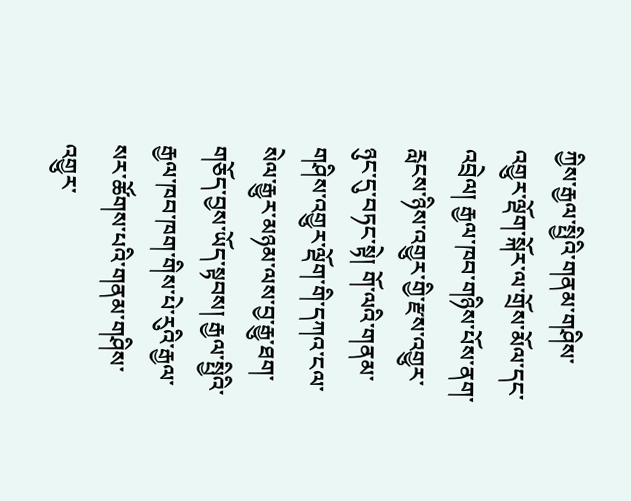ཀྱིས་རྒྱལ་སྤྱིའི་གནམ་གཤིས་ འགྱུར་ལྡོག་སྐོར་ལ་གྲོས་མོལ་དང་འབྲེལ། རྒྱལ་ཁབ་གཉིས་པོས་ནག་རླངས་ཉིས་འགྱུར་གྱི་རྫས་འགྱུར་ཉུང་དུ་བཏང་སྟེ། གོ་ལའི་གནམ་གཤིས་འགྱུར་ལྡོག་གི་དཀའ་ངལ་སེལ་རྒྱུར་མཉམ་ལས་བྱ་རྒྱུ་ཐག་གཅོད་བྱས་ཡོད་སྟབས། རྒྱལ་སྤྱིའི་རྒྱལ་ཁབ་ཁག་གིས་པེ་རུའི་རྒྱལ་སར་ཚོགས་པའི་གནམ་གཤིས་འགྱུར་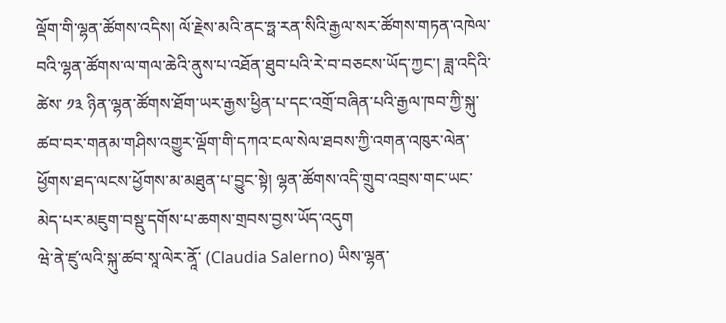ལྡོག་གི་ལྷན་ཚོགས་འདིས། ལོ་རྗེས་མའི་ནང་ཧྥ་རན་སིའི་རྒྱལ་སར་ཚོགས་གཏན་འཁེལ་བའི་ལྷན་ཚོགས་ལ་གལ་ཆེའི་ནུས་པ་འཐོན་ཐུབ་པའི་རེ་བ་བཅངས་ཡོད་ཀྱང་། ཟླ་འདིའི་ཚེས་ ༡༣ ཉིན་ལྷན་ཚོགས་ཐོག་ཡར་རྒྱས་ཕྱིན་པ་དང་འགྲོ་བཞིན་པའི་རྒྱལ་ཁབ་ཀྱི་སྐུ་ཚབ་བར་གནམ་གཤིས་འགྱུར་ལྡོག་གི་དཀའ་ངལ་སེལ་ཐབས་ཀྱི་འགན་འཁུར་ལེན་ཕྱོགས་ཐད་ལངས་ཕྱོགས་མ་མཐུན་པ་བྱུང་སྟེ། ལྷན་ཚོགས་འདི་གྲུབ་འབྲས་གང་ཡང་མེད་པར་མཇུག་བསྡུ་དགོས་པ་ཆགས་གྲབས་བྱས་ཡོད་འདུག
ཝེ་ནེ་ཛུ་ལའི་སྐུ་ཚབ་སཱ་ལེར་ནཱོ་ (Claudia Salerno) ཡིས་ལྷན་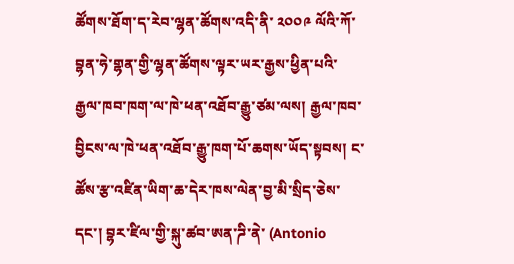ཚོགས་ཐོག་ད་རེབ་ལྷན་ཚོགས་འདི་ནི་ ༢༠༠༩ ལོའི་ཀོ་བྷན་ཧེ་གྷན་གྱི་ལྷན་ཚོགས་ལྟར་ཡར་རྒྱས་ཕྱིན་པའི་རྒྱལ་ཁབ་ཁག་ལ་ཁེ་ཕན་འཐོབ་རྒྱུ་ཙམ་ལས། རྒྱལ་ཁབ་བྱིངས་ལ་ཁེ་ཕན་འཐོབ་རྒྱུ་ཁག་པོ་ཆགས་ཡོད་སྟབས། ང་ཚོས་རྩ་འཛིན་ཡིག་ཆ་དེར་ཁས་ལེན་བྱ་མི་སྲིད་ཅེས་དང་། བྷར་ཛིལ་གྱི་སྐུ་ཚབ་ཨན་ཌི་ནེ་ (Antonio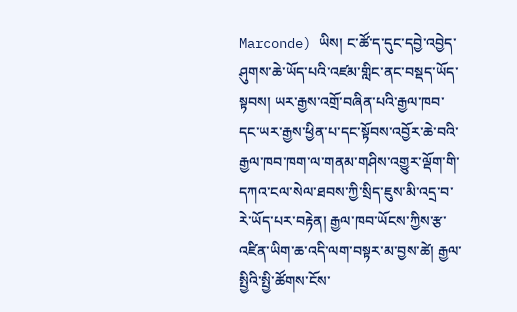Marconde) ཡིས། ང་ཚོ་ད་དུང་དབྱེ་འབྱེད་ཤུགས་ཆེ་ཡོད་པའི་འཛམ་གླིང་ནང་བསྡད་ཡོད་སྟབས། ཡར་རྒྱས་འགྲོ་བཞིན་པའི་རྒྱལ་ཁབ་དང་ཡར་རྒྱས་ཕྱིན་པ་དང་སྟོབས་འབྱོར་ཆེ་བའི་རྒྱལ་ཁབ་ཁག་ལ་གནམ་གཤིས་འགྱུར་ལྡོག་གི་དཀའ་ངལ་སེལ་ཐབས་ཀྱི་སྲིད་ཇུས་མི་འདྲ་བ་རེ་ཡོད་པར་བརྟེན། རྒྱལ་ཁབ་ཡོངས་ཀྱིས་རྩ་འཛིན་ཡིག་ཆ་འདི་ལག་བསྟར་མ་བྱས་ཚེ། རྒྱལ་སྤྱིའི་སྤྱི་ཚོགས་ངོས་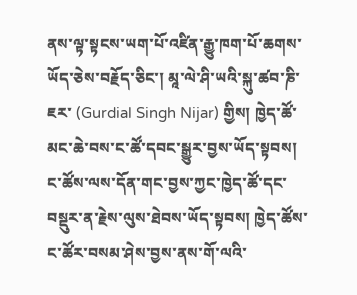ནས་ལྟ་སྟངས་ཡག་པོ་འཛིན་རྒྱུ་ཁག་པོ་ཆགས་ཡོད་ཅེས་བརྗོད་ཅིང་། མཱ་ལེ་ཤི་ཡའི་སྐུ་ཚབ་ཎི་ཇར་ (Gurdial Singh Nijar) གྱིས། ཁྱེད་ཚོ་མང་ཆེ་བས་ང་ཚོ་དབང་སྒྱུར་བྱས་ཡོད་སྟབས། ང་ཚོས་ལས་དོན་གང་བྱས་ཀྱང་ཁྱེད་ཚོ་དང་བསྡུར་ན་རྗེས་ལུས་ཐེབས་ཡོད་སྟབས། ཁྱེད་ཚོས་ང་ཚོར་བསམ་ཤེས་བྱས་ནས་གོ་ལའི་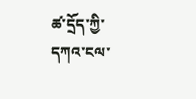ཚ་དྲོད་ཀྱི་དཀའ་ངལ་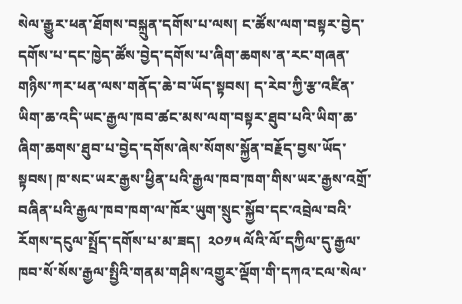སེལ་རྒྱུར་ཕན་ཐོགས་བསྐྲུན་དགོས་པ་ལས། ང་ཚོས་ལག་བསྟར་བྱེད་དགོས་པ་དང་ཁྱེད་ཚོས་བྱེད་དགོས་པ་ཞིག་ཆགས་ན་རང་གཞན་གཉིས་ཀར་ཕན་ལས་གནོད་ཆེ་བ་ཡོད་སྟབས། ད་རེབ་ཀྱི་རྩ་འཛིན་ཡིག་ཆ་འདི་ཡང་རྒྱལ་ཁབ་ཚང་མས་ལག་བསྟར་ཐུབ་པའི་ཡིག་ཆ་ཞིག་ཆགས་ཐུབ་པ་བྱེད་དགོས་ཞེས་སོགས་སྐྱོན་བརྗོད་བྱས་ཡོད་སྟབས། ཁ་སང་ཡར་རྒྱས་ཕྱིན་པའི་རྒྱལ་ཁབ་ཁག་གིས་ཡར་རྒྱས་འགྲོ་བཞིན་པའི་རྒྱལ་ཁབ་ཁག་ལ་ཁོར་ཡུག་སྲུང་སྐྱོབ་དང་འབྲེལ་བའི་རོགས་དངུལ་སྤྲོད་དགོས་པ་མ་ཟད།  ༢༠༡༥ ལོའི་ལོ་དཀྱིལ་དུ་རྒྱལ་ཁབ་སོ་སོས་རྒྱལ་སྤྱིའི་གནམ་གཤིས་འགྱུར་ལྡོག་གི་དཀའ་ངལ་སེལ་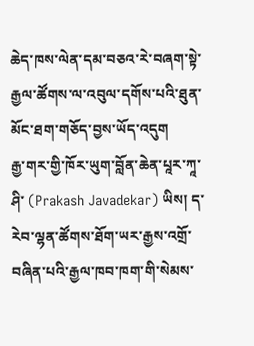ཆེད་ཁས་ལེན་དམ་བཅའ་རེ་བཞག་སྟེ་རྒྱལ་ཚོགས་ལ་འབུལ་དགོས་པའི་ཐུན་མོང་ཐག་གཅོད་བྱས་ཡོད་འདུག
རྒྱ་གར་གྱི་ཁོར་ཡུག་བློན་ཆེན་པཱར་ཀཱ་ཤི་ (Prakash Javadekar) ཡིས། ད་རེབ་ལྷན་ཚོགས་ཐོག་ཡར་རྒྱས་འགྲོ་བཞིན་པའི་རྒྱལ་ཁབ་ཁག་གི་སེམས་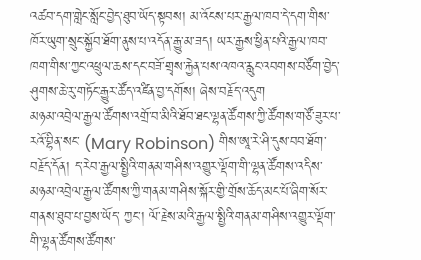འཚབ་དག་གླེང་སློང་བྱེད་ཐུབ་ཡོད་སྟབས། མ་འོངས་པར་རྒྱལ་ཁབ་དེ་དག་གིས་ཁོར་ཡུག་སྲུང་སྐྱོབ་ཐོག་ནུས་པ་འདོན་རྒྱུ་མ་ཟད། ཡར་རྒྱས་ཕྱིན་པའི་རྒྱལ་ཁབ་ཁག་གིས་ཀྱང་འཕྲུལ་ཆས་དང་བཟོ་གྲྭས་རྐྱེན་པས་འཁའ་རླུང་འབགས་བཙོག་བྱེད་ཤུགས་ཆེ་རུ་གཏོང་རྒྱུར་ཚོད་འཛིན་བྱ་དགོས། ཞེས་བརྗོད་འདུག
མཉམ་འབྲེལ་རྒྱལ་ཚོགས་འགྲོ་བ་མིའི་ཐོབ་ཐང་ལྷན་ཚོགས་ཀྱི་ཚོགས་གཙོ་ཟུར་པ་རའོ་བྷིན་སང་ (Mary Robinson) གིས་ཨཱ་རེ་ཤི་དུས་བབ་ཐོག་བརྗོད་དོན། ད་རེབ་རྒྱལ་སྤྱིའི་གནམ་གཤིས་འགྱུར་ལྡོག་གི་ལྷན་ཚོགས་འདིས་མཉམ་འབྲེལ་རྒྱལ་ཚོགས་ཀྱི་གནམ་གཤིས་སྐོར་གྱི་གྲོས་ཆོད་མང་པོ་ཞིག་སོར་གནས་ཐུབ་པ་བྱས་ཡོད་ ཀྱང་། ལོ་རྗེས་མའི་རྒྱལ་སྤྱིའི་གནམ་གཤིས་འགྱུར་ལྡོག་གི་ལྷན་ཚོགས་ཚོགས་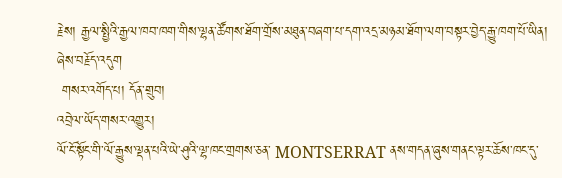རྗེས། རྒྱལ་སྤྱིའི་རྒྱལ་ཁབ་ཁག་གིས་ལྷན་ཚོགས་ཐོག་གྲོས་མཐུན་བཞག་པ་དག་འདྲ་མཉམ་ཐོག་ལག་བསྟར་བྱེད་རྒྱུ་ཁག་པོ་ཡིན། ཞེས་བརྗོད་འདུག
 གསར་འགོད་པ། དོན་གྲུབ།
འབྲེལ་ཡོད་གསར་འགྱུར།
ལོ་ངོ་སྟོང་གི་ལོ་རྒྱུས་ལྡན་པའི་ཡེ་ཤུའི་ལྷ་ཁང་གྲགས་ཅན་ MONTSERRAT ནས་གདན་ཞུས་གནང་ལྟར་ཆོས་ཁང་དུ་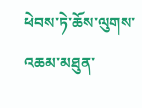ཕེབས་ཏེ་ཆོས་ལུགས་འཆམ་མཐུན་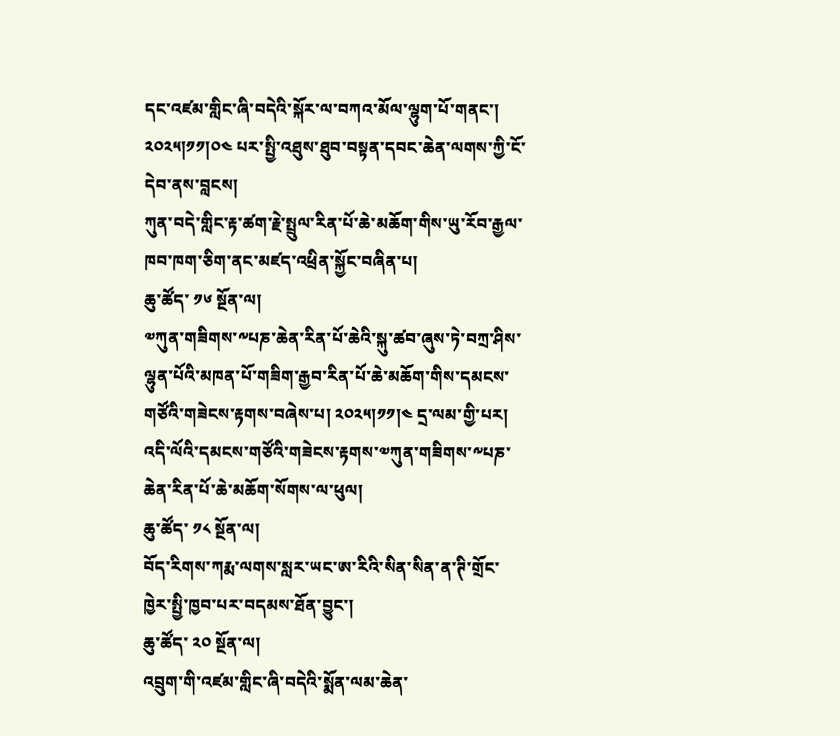དང་འཛམ་གླིང་ཞི་བདེའི་སྐོར་ལ་བཀའ་མོལ་ལྷུག་པོ་གནང་། ༢༠༢༥།༡༡།༠༤ པར་སྤྱི་འཐུས་ཐུབ་བསྟན་དབང་ཆེན་ལགས་ཀྱི་ངོ་དེབ་ནས་བླངས།
ཀུན་བདེ་གླིང་རྟ་ཚག་རྗེ་སྤྲུལ་རིན་པོ་ཆེ་མཆོག་གིས་ཡུ་རོབ་རྒྱལ་ཁབ་ཁག་ཅིག་ནང་མཛད་འཕྲིན་སྐྱོང་བཞིན་པ།
ཆུ་ཚོད་ ༡༦ སྔོན་ལ།
༧ཀུན་གཟིགས་༸པཎ་ཆེན་རིན་པོ་ཆེའི་སྐུ་ཚབ་ཞུས་ཏེ་བཀྲ་ཤིས་ལྷུན་པོའི་མཁན་པོ་གཟིག་རྒྱབ་རིན་པོ་ཆེ་མཆོག་གིས་དམངས་གཙོའི་གཟེངས་རྟགས་བཞེས་པ། ༢༠༢༥།༡༡།༤ དྲ་ལམ་གྱི་པར།
འདི་ལོའི་དམངས་གཙོའི་གཟེངས་རྟགས་༧ཀུན་གཟིགས་༸པཎ་ཆེན་རིན་པོ་ཆེ་མཆོག་སོགས་ལ་ཕུལ།
ཆུ་ཚོད་ ༡༨ སྔོན་ལ།
བོད་རིགས་ཀརྨ་ལགས་སླར་ཡང་ཨ་རིའི་སིན་སིན་ན་ཊི་གྲོང་ཁྱེར་སྤྱི་ཁྱབ་པར་བདམས་ཐོན་བྱུང་།
ཆུ་ཚོད་ ༢༠ སྔོན་ལ།
འབྲུག་གི་འཛམ་གླིང་ཞི་བདེའི་སྨོན་ལམ་ཆེན་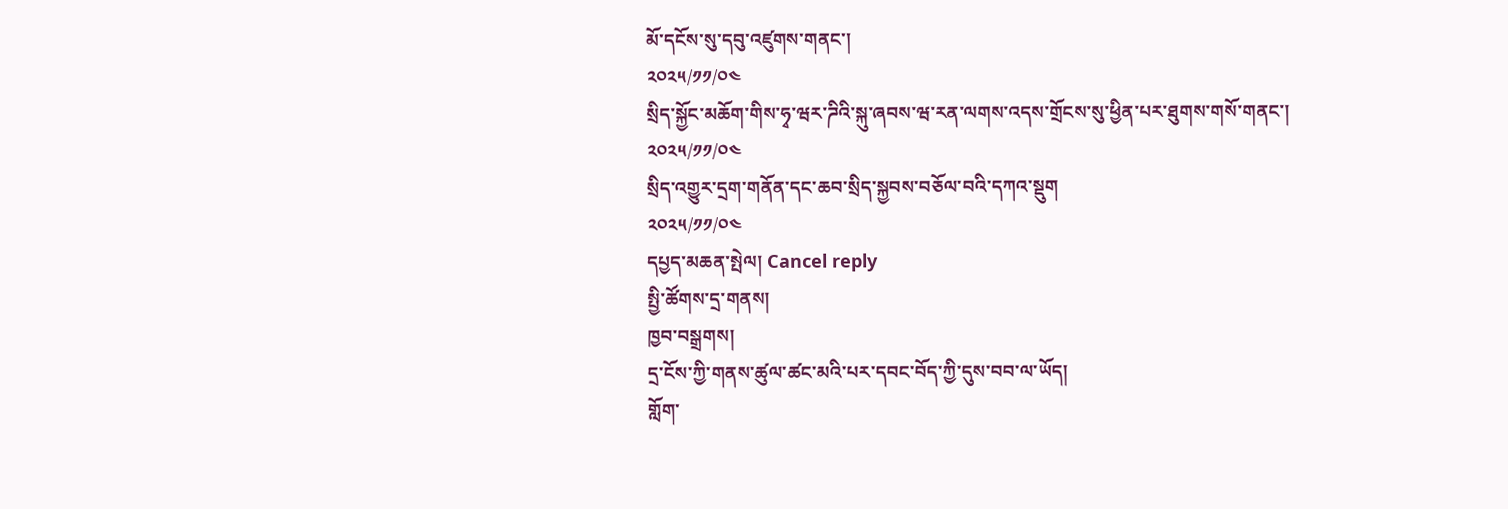མོ་དངོས་སུ་དབུ་འཛུགས་གནང་།
༢༠༢༥/༡༡/༠༤
སྲིད་སྐྱོང་མཆོག་གིས་ཧྭ་ཝར་ཌིའི་སྐུ་ཞབས་ཝ་རན་ལགས་འདས་གྲོངས་སུ་ཕྱིན་པར་ཐུགས་གསོ་གནང་།
༢༠༢༥/༡༡/༠༤
སྲིད་འགྱུར་དྲག་གནོན་དང་ཆབ་སྲིད་སྐྱབས་བཅོལ་བའི་དཀའ་སྡུག
༢༠༢༥/༡༡/༠༤
དཔྱད་མཆན་སྤེལ། Cancel reply
སྤྱི་ཚོགས་དྲ་གནས།
ཁྱབ་བསྒྲགས།
དྲ་ངོས་ཀྱི་གནས་ཚུལ་ཚང་མའི་པར་དབང་བོད་ཀྱི་དུས་བབ་ལ་ཡོད།
གློག་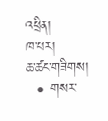འཕྲིན།
ཁ་པར།
ཆ་ཚང་གཟིགས།
  • གསར་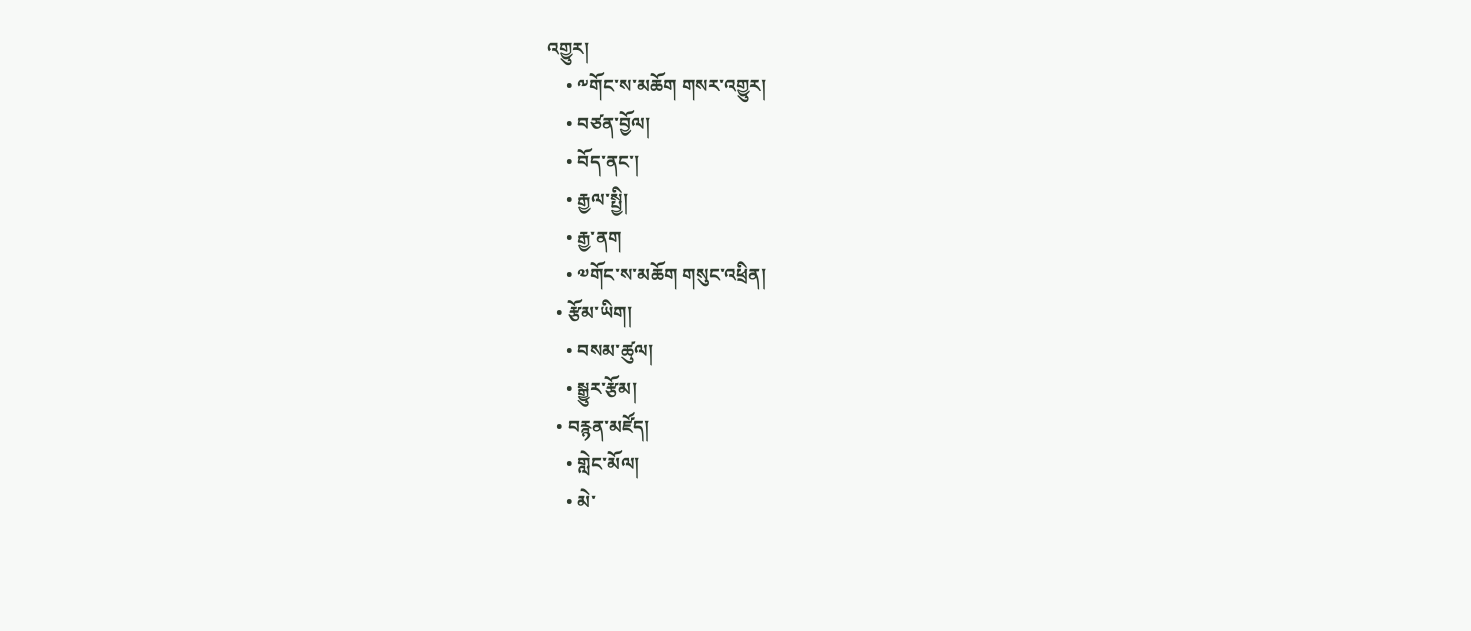འགྱུར།
    • ༸གོང་ས་མཆོག གསར་འགྱུར།
    • བཙན་བྱོལ།
    • བོད་ནང་།
    • རྒྱལ་སྤྱི།
    • རྒྱ་ནག
    • ༧གོང་ས་མཆོག གསུང་འཕྲིན།
  • རྩོམ་ཡིག།
    • བསམ་ཚུལ།
    • སྒྱུར་རྩོམ།
  • བརྙན་མཛོད།
    • གླེང་མོལ།
    • མེ་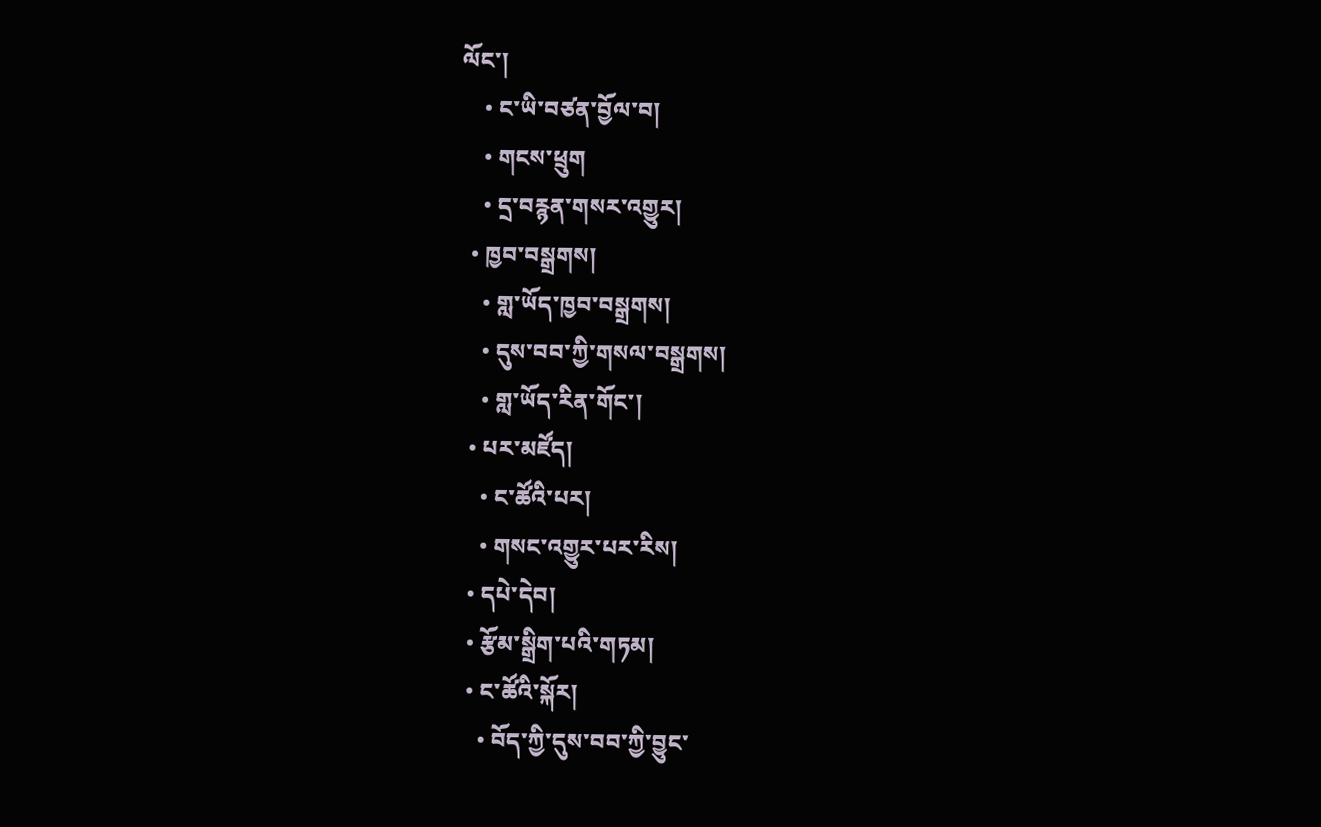ལོང་།
    • ང་ཡི་བཙན་བྱོལ་བ།
    • གངས་ཕྲུག
    • དྲ་བརྙན་གསར་འགྱུར།
  • ཁྱབ་བསྒྲགས།
    • གླ་ཡོད་ཁྱབ་བསྒྲགས།
    • དུས་བབ་ཀྱི་གསལ་བསྒྲགས།
    • གླ་ཡོད་རིན་གོང་།
  • པར་མཛོད།
    • ང་ཚོའི་པར།
    • གསང་འགྱུར་པར་རིས།
  • དཔེ་དེབ།
  • རྩོམ་སྒྲིག་པའི་གཏམ།
  • ང་ཚོའི་སྐོར།
    • བོད་ཀྱི་དུས་བབ་ཀྱི་བྱུང་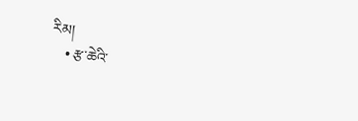རིམ།
    • རྩ་ཆེའི་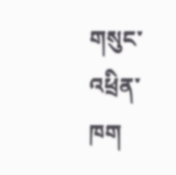གསུང་འཕྲིན་ཁག